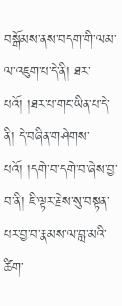བསྒོམས་ནས་བདག་གི་ལམ་ལ་འཇུག་པ་དེ་ནི། ཐར་པའོ། །ཐར་པ་གང་ཡིན་པ་དེ་ནི། དེ་བཞིན་གཤེགས་པའོ། །དགེ་བ་དགེ་བ་ཞེས་བྱ་བ་ནི། ཇི་ལྟར་རྗེས་སུ་བསྟན་པར་བྱ་བ་རྣམས་ལ་བླ་མའི་ཚིག་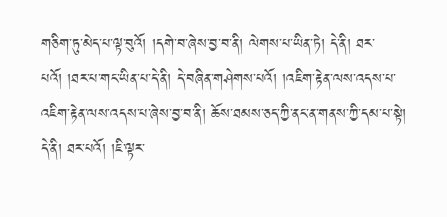གཅིག་ཏུ་མེད་པ་ལྟ་བུའོ། །དགེ་བ་ཞེས་བྱ་བ་ནི། ལེགས་པ་ཡིན་ཏེ། དེ་ནི། ཐར་པའོ། །ཐར་པ་གང་ཡིན་པ་དེ་ནི། དེ་བཞིན་གཤེགས་པའོ། །འཇིག་རྟེན་ལས་འདས་པ་འཇིག་རྟེན་ལས་འདས་པ་ཞེས་བྱ་བ་ནི། ཆོས་ཐམས་ཅད་ཀྱི་ནང་ན་གནས་ཀྱི་དམ་པ་སྟེ། དེ་ནི། ཐར་པའོ། །ཇི་ལྟར་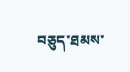བཅུད་ཐམས་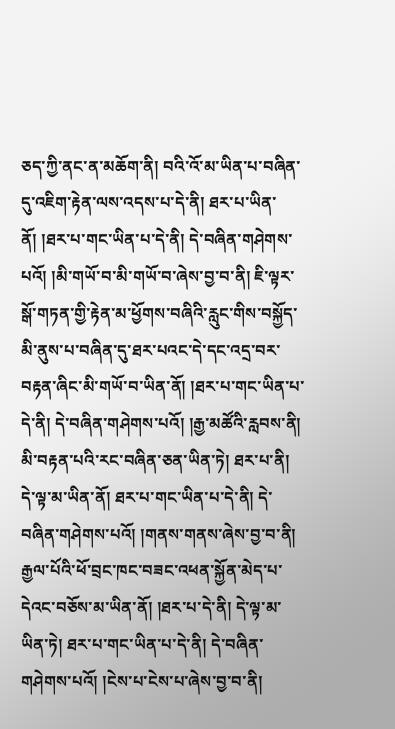ཅད་ཀྱི་ནང་ན་མཆོག་ནི། བའི་འོ་མ་ཡིན་པ་བཞིན་དུ་འཇིག་རྟེན་ལས་འདས་པ་དེ་ནི། ཐར་པ་ཡིན་ནོ། །ཐར་པ་གང་ཡིན་པ་དེ་ནི། དེ་བཞིན་གཤེགས་པའོ། །མི་གཡོ་བ་མི་གཡོ་བ་ཞེས་བྱ་བ་ནི། ཇི་ལྟར་སྒོ་གཏན་གྱི་རྟེན་མ་ཕྱོགས་བཞིའི་རླུང་གིས་བསྐྱོད་མི་ནུས་པ་བཞིན་དུ་ཐར་པའང་དེ་དང་འདྲ་བར་བརྟན་ཞིང་མི་གཡོ་བ་ཡིན་ནོ། །ཐར་པ་གང་ཡིན་པ་དེ་ནི། དེ་བཞིན་གཤེགས་པའོ། །རྒྱ་མཚོའི་རླབས་ནི། མི་བརྟན་པའི་རང་བཞིན་ཅན་ཡིན་ཏེ། ཐར་པ་ནི། དེ་ལྟ་མ་ཡིན་ནོ། ཐར་པ་གང་ཡིན་པ་དེ་ནི། དེ་བཞིན་གཤེགས་པའོ། །གནས་གནས་ཞེས་བྱ་བ་ནི། རྒྱལ་པོའི་ཕོ་བྲང་ཁང་བཟང་འཕན་སྐྱོན་མེད་པ་དེའང་བཅོས་མ་ཡིན་ནོ། །ཐར་པ་དེ་ནི། དེ་ལྟ་མ་ཡིན་ཏེ། ཐར་པ་གང་ཡིན་པ་དེ་ནི། དེ་བཞིན་གཤེགས་པའོ། །ངེས་པ་ངེས་པ་ཞེས་བྱ་བ་ནི།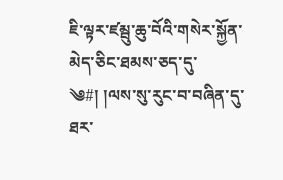ཇི་ལྟར་ཛམྦུ་ཆུ་བོའི་གསེར་སྐྱོན་མེད་ཅིང་ཐམས་ཅད་དུ་
༄#། །ལས་སུ་རུང་བ་བཞིན་དུ་ཐར་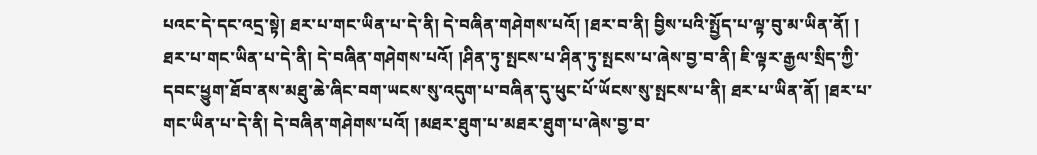པའང་དེ་དང་འདྲ་སྟེ། ཐར་པ་གང་ཡིན་པ་དེ་ནི། དེ་བཞིན་གཤེགས་པའོ། །ཐར་བ་ནི། བྱིས་པའི་སྤྱོད་པ་ལྟ་བུ་མ་ཡིན་ནོ། ། ཐར་པ་གང་ཡིན་པ་དེ་ནི། དེ་བཞིན་གཤེགས་པའོ། །ཤིན་ཏུ་སྤངས་པ་ཤིན་ཏུ་སྤངས་པ་ཞེས་བྱ་བ་ནི། ཇི་ལྟར་རྒྱལ་སྲིད་ཀྱི་དབང་ཕྱུག་ཐོབ་ནས་མཐུ་ཆེ་ཞིང་བག་ཡངས་སུ་འདུག་པ་བཞིན་དུ་ཕུང་པོ་ཡོངས་སུ་སྤངས་པ་ནི། ཐར་པ་ཡིན་ནོ། །ཐར་པ་གང་ཡིན་པ་དེ་ནི། དེ་བཞིན་གཤེགས་པའོ། །མཐར་ཐུག་པ་མཐར་ཐུག་པ་ཞེས་བྱ་བ་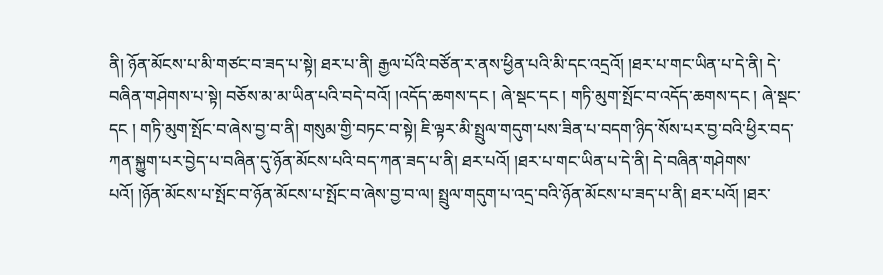ནི། ཉོན་མོངས་པ་མི་གཙང་བ་ཟད་པ་སྟེ། ཐར་པ་ནི། རྒྱལ་པོའི་བཙོན་ར་ནས་ཕྱིན་པའི་མི་དང་འདྲའོ། །ཐར་པ་གང་ཡིན་པ་དེ་ནི། དེ་བཞིན་གཤེགས་པ་སྟེ། བཅོས་མ་མ་ཡིན་པའི་བདེ་བའོ། །འདོད་ཆགས་དང ། ཞེ་སྡང་དང ། གཏི་མུག་སྤོང་བ་འདོད་ཆགས་དང ། ཞེ་སྡང་དང ། གཏི་མུག་སྤོང་བ་ཞེས་བྱ་བ་ནི། གསུམ་གྱི་བཏང་བ་སྟེ། ཇི་ལྟར་མི་སྤྲུལ་གདུག་པས་ཟིན་པ་བདག་ཉིད་སོས་པར་བྱ་བའི་ཕྱིར་བད་ཀན་སྐྱུག་པར་བྱེད་པ་བཞིན་དུ་ཉོན་མོངས་པའི་བད་ཀན་ཟད་པ་ནི། ཐར་པའོ། །ཐར་པ་གང་ཡིན་པ་དེ་ནི། དེ་བཞིན་གཤེགས་པའོ། །ཉོན་མོངས་པ་སྤོང་བ་ཉོན་མོངས་པ་སྤོང་བ་ཞེས་བྱ་བ་ལ། སྤྲུལ་གདུག་པ་འདྲ་བའི་ཉོན་མོངས་པ་ཟད་པ་ནི། ཐར་པའོ། །ཐར་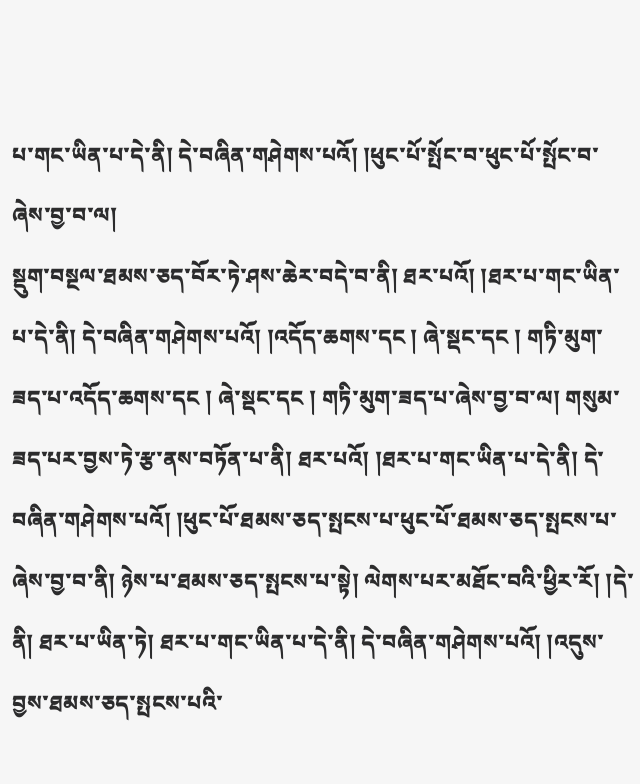པ་གང་ཡིན་པ་དེ་ནི། དེ་བཞིན་གཤེགས་པའོ། །ཕུང་པོ་སྤོང་བ་ཕུང་པོ་སྤོང་བ་ཞེས་བྱ་བ་ལ།
སྡུག་བསྔལ་ཐམས་ཅད་བོར་ཏེ་ཤས་ཆེར་བདེ་བ་ནི། ཐར་པའོ། །ཐར་པ་གང་ཡིན་པ་དེ་ནི། དེ་བཞིན་གཤེགས་པའོ། །འདོད་ཆགས་དང ། ཞེ་སྡང་དང ། གཏི་མུག་ཟད་པ་འདོད་ཆགས་དང ། ཞེ་སྡང་དང ། གཏི་མུག་ཟད་པ་ཞེས་བྱ་བ་ལ། གསུམ་ཟད་པར་བྱས་ཏེ་རྩ་ནས་བཏོན་པ་ནི། ཐར་པའོ། །ཐར་པ་གང་ཡིན་པ་དེ་ནི། དེ་བཞིན་གཤེགས་པའོ། །ཕུང་པོ་ཐམས་ཅད་སྤངས་པ་ཕུང་པོ་ཐམས་ཅད་སྤངས་པ་ཞེས་བྱ་བ་ནི། ཉེས་པ་ཐམས་ཅད་སྤངས་པ་སྟེ། ལེགས་པར་མཐོང་བའི་ཕྱིར་རོ། །དེ་ནི། ཐར་པ་ཡིན་ཏེ། ཐར་པ་གང་ཡིན་པ་དེ་ནི། དེ་བཞིན་གཤེགས་པའོ། །འདུས་བྱས་ཐམས་ཅད་སྤངས་པའི་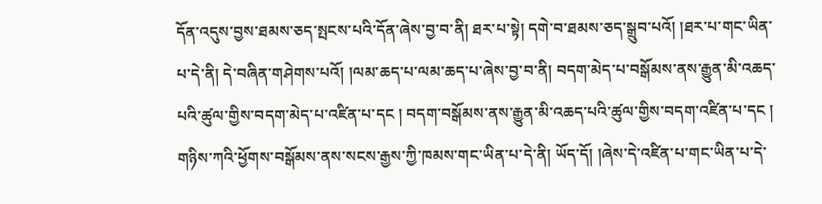དོན་འདུས་བྱས་ཐམས་ཅད་སྤངས་པའི་དོན་ཞེས་བྱ་བ་ནི། ཐར་པ་སྟེ། དགེ་བ་ཐམས་ཅད་སྒྲུབ་པའོ། །ཐར་པ་གང་ཡིན་པ་དེ་ནི། དེ་བཞིན་གཤེགས་པའོ། །ལམ་ཆད་པ་ལམ་ཆད་པ་ཞེས་བྱ་བ་ནི། བདག་མེད་པ་བསྒོམས་ནས་རྒྱུན་མི་འཆད་པའི་ཚུལ་གྱིས་བདག་མེད་པ་འཛིན་པ་དང ། བདག་བསྒོམས་ནས་རྒྱུན་མི་འཆད་པའི་ཚུལ་གྱིས་བདག་འཛིན་པ་དང ། གཉིས་ཀའི་ཕྱོགས་བསྒོམས་ནས་སངས་རྒྱས་ཀྱི་ཁམས་གང་ཡིན་པ་དེ་ནི། ཡོད་དོ། །ཞེས་དེ་འཛིན་པ་གང་ཡིན་པ་དེ་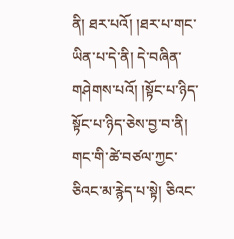ནི། ཐར་པའོ། །ཐར་པ་གང་ཡིན་པ་དེ་ནི། དེ་བཞིན་གཤེགས་པའོ། །སྟོང་པ་ཉིད་སྟོང་པ་ཉིད་ཅེས་བྱ་བ་ནི། གང་གི་ཚེ་བཙལ་ཀྱང་ཅིའང་མ་རྙེད་པ་སྟེ། ཅིའང་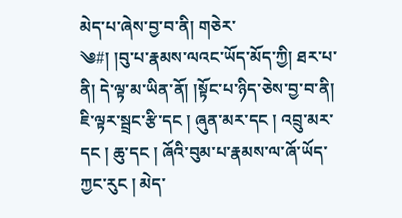མེད་པ་ཞེས་བྱ་བ་ནི། གཅེར་
༄#། །བུ་པ་རྣམས་ལའང་ཡོད་མོད་ཀྱི། ཐར་པ་ནི། དེ་ལྟ་མ་ཡིན་ནོ། །སྟོང་པ་ཉིད་ཅེས་བྱ་བ་ནི། ཇི་ལྟར་སྦྲང་རྩི་དང ། ཞུན་མར་དང ། འབྲུ་མར་དང ། ཆུ་དང ། ཞོའི་བུམ་པ་རྣམས་ལ་ཞོ་ཡོད་ཀྱང་རུང ། མེད་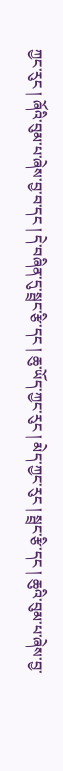ཀྱང་རུང ། ཞོའི་བུམ་པ་ཞེས་བྱ་བ་དང ། དེ་བཞིན་དུ་སྦྲང་རྩི་དང ། ཆུ་ཡོད་ཀྱང་རུང ། མེད་ཀྱང་རུང ། སྦྲང་རྩི་དང ། ཆུའི་བུམ་པ་ཞེས་བྱ་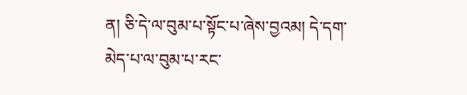ན། ཅི་དེ་ལ་བུམ་པ་སྟོང་པ་ཞེས་བྱའམ། དེ་དག་མེད་པ་ལ་བུམ་པ་རང་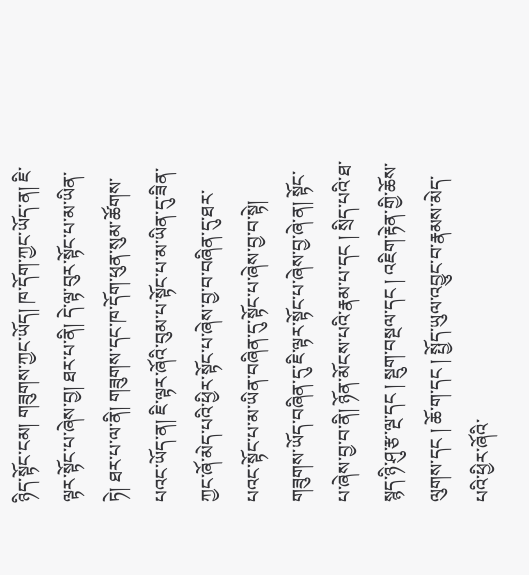ཉིད་སྟོང་ངམ། གཟུགས་ཀྱང་ཡོད། ཁ་དོག་ཀྱང་ཡོད་ན། ཇི་ལྟར་སྟོང་པ་ཞེས་བྱ། ཐར་པ་ནི། དེ་ལྟ་བུར་སྟོང་པ་མ་ཡིན་ཏེ། ཐར་པ་ལ་ནི། གཟུགས་དང་ཁ་དོག་ཕུན་སུམ་ཚོགས་པའང་ཡོད་ན། ཇི་ལྟར་ཞོའི་བུམ་པ་སྟོང་པ་མ་ཡིན་དུ་ཟིན་ཀྱང་ཞོ་མེད་པའི་ཕྱིར་སྟོང་པ་ཞེས་བྱ་བ་བཞིན་དུ་ཐར་པའང་སྟོང་པ་མ་ཡིན་བཞིན་དུ་སྟོང་པ་ཞེས་བྱ་བ་སྟེ། གཟུགས་ཡོད་བཞིན་དུ་ཇི་ལྟར་སྟོང་པ་ཞེས་བྱ་ཞེ་ན། སྟོང་པ་ཞེས་བྱ་བ་ནི། ཉོན་མོངས་པའི་རྣམ་པ་དང ། སྲིད་པའི་ཐ་སྙད་ཉི་ཤུ་རྩ་ལྔ་དང ། སྡུག་བསྔལ་དང ། འཇིག་རྟེན་གྱི་ཆོས་ལུགས་དང ། ཆོ་ག་དང ། སྤྱོད་ཡུལ་འབྱུང་བ་རྣམས་མེད་པའི་ཕྱིར་ཞོའི་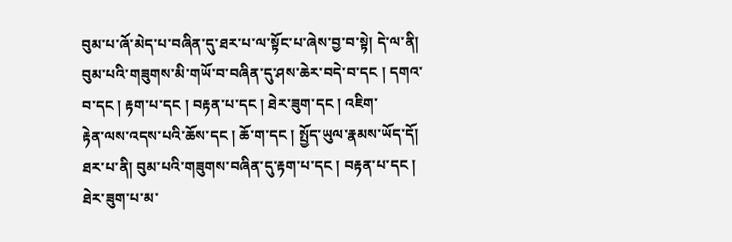བུམ་པ་ཞོ་མེད་པ་བཞིན་དུ་ཐར་པ་ལ་སྟོང་པ་ཞེས་བྱ་བ་སྟེ། དེ་ལ་ནི། བུམ་པའི་གཟུགས་མི་གཡོ་བ་བཞིན་དུ་ཤས་ཆེར་བདེ་བ་དང ། དགའ་བ་དང ། རྟག་པ་དང ། བརྟན་པ་དང ། ཐེར་ཟུག་དང ། འཇིག་
རྟེན་ལས་འདས་པའི་ཆོས་དང ། ཆོ་ག་དང ། སྤྱོད་ཡུལ་རྣམས་ཡོད་དོ། ཐར་པ་ནི། བུམ་པའི་གཟུགས་བཞིན་དུ་རྟག་པ་དང ། བརྟན་པ་དང ། ཐེར་ཟུག་པ་མ་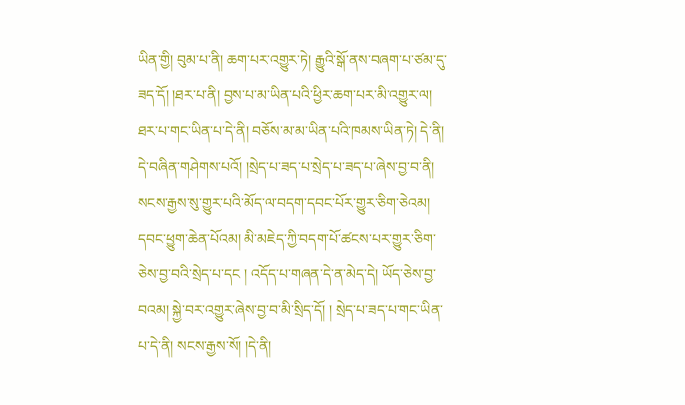ཡིན་གྱི། བུམ་པ་ནི། ཆག་པར་འགྱུར་ཏེ། རྒྱུའི་སྒོ་ནས་བཞག་པ་ཙམ་དུ་ཟད་དོ། །ཐར་པ་ནི། བྱས་པ་མ་ཡིན་པའི་ཕྱིར་ཆག་པར་མི་འགྱུར་ལ། ཐར་པ་གང་ཡིན་པ་དེ་ནི། བཅོས་མ་མ་ཡིན་པའི་ཁམས་ཡིན་ཏེ། དེ་ནི། དེ་བཞིན་གཤེགས་པའོ། །སྲེད་པ་ཟད་པ་སྲེད་པ་ཟད་པ་ཞེས་བྱ་བ་ནི། སངས་རྒྱས་སུ་གྱུར་པའི་མོད་ལ་བདག་དབང་པོར་གྱུར་ཅིག་ཅེའམ། དབང་ཕྱུག་ཆེན་པོའམ། མི་མཇེད་ཀྱི་བདག་པོ་ཚངས་པར་གྱུར་ཅིག་ཅེས་བྱ་བའི་སྲེད་པ་དང ། འདོད་པ་གཞན་དེ་ན་མེད་དེ། ཡོད་ཅེས་བྱ་བའམ། སྐྱེ་བར་འགྱུར་ཞེས་བྱ་བ་མི་སྲིད་དོ། ། སྲེད་པ་ཟད་པ་གང་ཡིན་པ་དེ་ནི། སངས་རྒྱས་སོ། །དེ་ནི།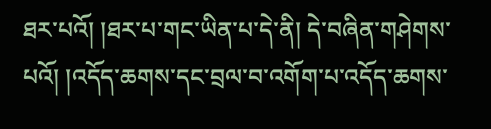ཐར་པའོ། །ཐར་པ་གང་ཡིན་པ་དེ་ནི། དེ་བཞིན་གཤེགས་པའོ། །འདོད་ཆགས་དང་བྲལ་བ་འགོག་པ་འདོད་ཆགས་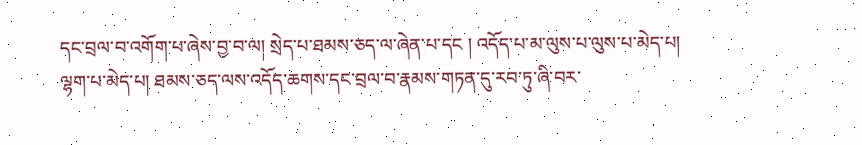དང་བྲལ་བ་འགོག་པ་ཞེས་བྱ་བ་ལ། སྲེད་པ་ཐམས་ཅད་ལ་ཞེན་པ་དང ། འདོད་པ་མ་ལུས་པ་ལུས་པ་མེད་པ། ལྷག་པ་མེད་པ། ཐམས་ཅད་ལས་འདོད་ཆགས་དང་བྲལ་བ་རྣམས་གཏན་དུ་རབ་ཏུ་ཞི་བར་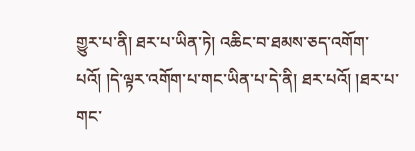གྱུར་པ་ནི། ཐར་པ་ཡིན་ཏེ། འཆིང་བ་ཐམས་ཅད་འགོག་པའོ། །དེ་ལྟར་འགོག་པ་གང་ཡིན་པ་དེ་ནི། ཐར་པའོ། །ཐར་པ་གང་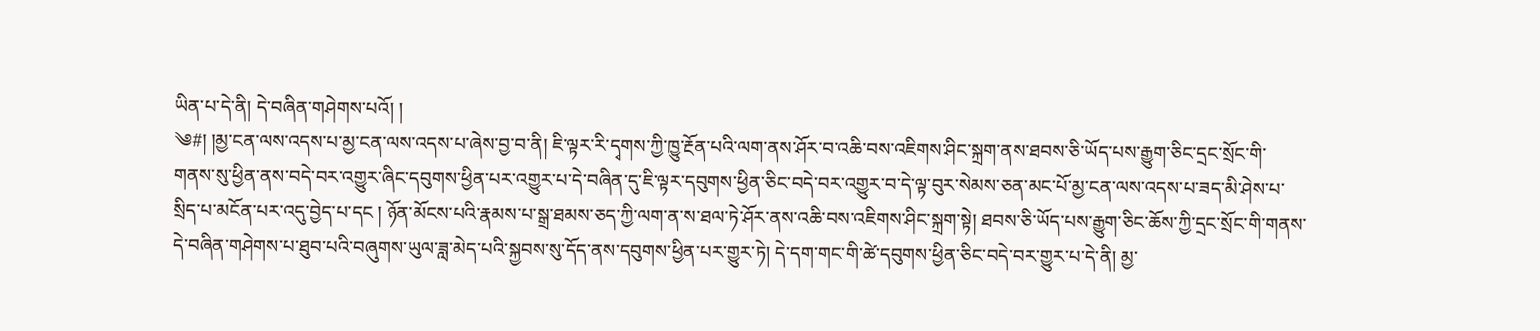ཡིན་པ་དེ་ནི། དེ་བཞིན་གཤེགས་པའོ། །
༄#། །མྱ་ངན་ལས་འདས་པ་མྱ་ངན་ལས་འདས་པ་ཞེས་བྱ་བ་ནི། ཇི་ལྟར་རི་དྭགས་ཀྱི་ཁྱུ་རྔོན་པའི་ལག་ནས་ཤོར་བ་འཆི་བས་འཇིགས་ཤིང་སྐྲག་ནས་ཐབས་ཅི་ཡོད་པས་རྒྱུག་ཅིང་དྲང་སྲོང་གི་གནས་སུ་ཕྱིན་ནས་བདེ་བར་འགྱུར་ཞིང་དབུགས་ཕྱིན་པར་འགྱུར་པ་དེ་བཞིན་དུ་ཇི་ལྟར་དབུགས་ཕྱིན་ཅིང་བདེ་བར་འགྱུར་བ་དེ་ལྟ་བུར་སེམས་ཅན་མང་པོ་མྱ་ངན་ལས་འདས་པ་ཟད་མི་ཤེས་པ་སྲིད་པ་མངོན་པར་འདུ་བྱེད་པ་དང ། ཉོན་མོངས་པའི་རྣམས་པ་སྒྲ་ཐམས་ཅད་ཀྱི་ལག་ན་ས་ཐལ་ཏེ་ཤོར་ནས་འཆི་བས་འཇིགས་ཤིང་སྐྲག་སྟེ། ཐབས་ཅི་ཡོད་པས་རྒྱུག་ཅིང་ཆོས་ཀྱི་དྲང་སྲོང་གི་གནས་དེ་བཞིན་གཤེགས་པ་ཐུབ་པའི་བཞུགས་ཡུལ་ཟླ་མེད་པའི་སྐྱབས་སུ་དོད་ནས་དབུགས་ཕྱིན་པར་གྱུར་ཏེ། དེ་དག་གང་གི་ཚེ་དབུགས་ཕྱིན་ཅིང་བདེ་བར་གྱུར་པ་དེ་ནི། མྱ་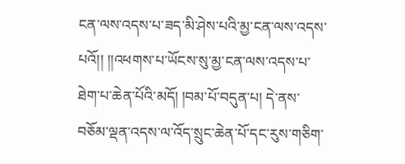ངན་ལས་འདས་པ་ཟད་མི་ཤེས་པའི་མྱ་ངན་ལས་འདས་པའོ།། །།འཕགས་པ་ཡོངས་སུ་མྱ་ངན་ལས་འདས་པ་ཐེག་པ་ཆེན་པོའི་མདོ། །བམ་པོ་བདུན་པ། དེ་ནས་བཅོམ་ལྡན་འདས་ལ་འོད་སྲུང་ཆེན་པོ་དང་རུས་གཅིག་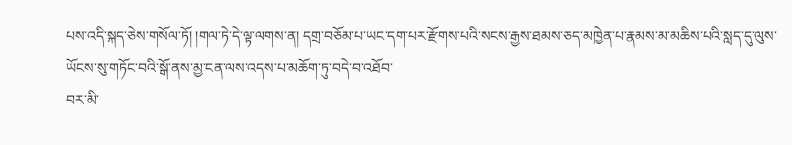པས་འདི་སྐད་ཅེས་གསོལ་ཏོ། །གལ་ཏེ་དེ་ལྟ་ལགས་ན། དགྲ་བཅོམ་པ་ཡང་དག་པར་རྫོགས་པའི་སངས་རྒྱས་ཐམས་ཅད་མཁྱེན་པ་རྣམས་མ་མཆིས་པའི་སླད་དུ་ལུས་ཡོངས་སུ་གཏོང་བའི་སྒོ་ནས་མྱ་ངན་ལས་འདས་པ་མཆོག་ཏུ་བདེ་བ་འཐོབ་
བར་མི་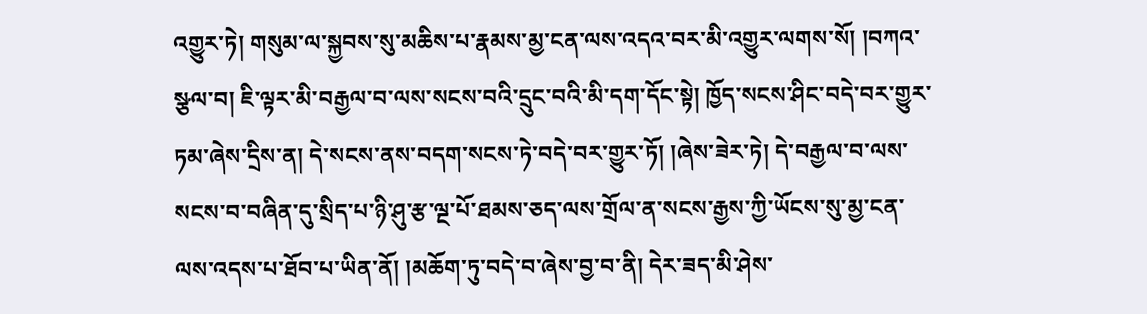འགྱུར་ཏེ། གསུམ་ལ་སྐྱབས་སུ་མཆིས་པ་རྣམས་མྱ་ངན་ལས་འདའ་བར་མི་འགྱུར་ལགས་སོ། །བཀའ་སྩལ་བ། ཇི་ལྟར་མི་བརྒྱལ་བ་ལས་སངས་བའི་དྲུང་བའི་མི་དག་དོང་སྟེ། ཁྱོད་སངས་ཤིང་བདེ་བར་གྱུར་ཏམ་ཞེས་དྲིས་ན། དེ་སངས་ནས་བདག་སངས་ཏེ་བདེ་བར་གྱུར་ཏོ། །ཞེས་ཟེར་ཏེ། དེ་བརྒྱལ་བ་ལས་སངས་བ་བཞིན་དུ་སྲིད་པ་ཉི་ཤུ་རྩ་ལྔ་པོ་ཐམས་ཅད་ལས་གྲོལ་ན་སངས་རྒྱས་ཀྱི་ཡོངས་སུ་མྱ་ངན་ལས་འདས་པ་ཐོབ་པ་ཡིན་ནོ། །མཆོག་ཏུ་བདེ་བ་ཞེས་བྱ་བ་ནི། དེར་ཟད་མི་ཤེས་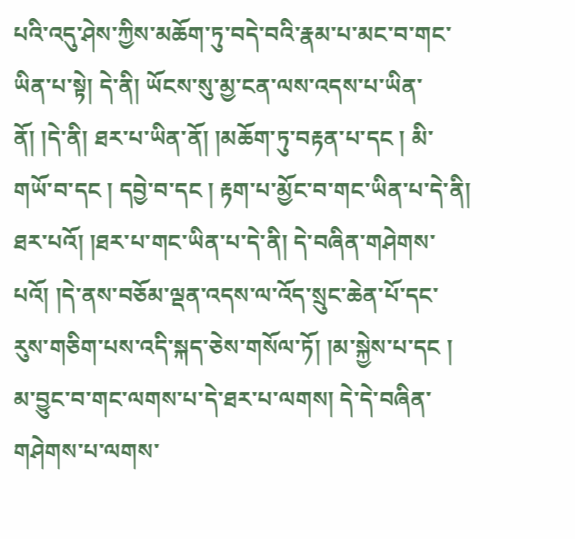པའི་འདུ་ཤེས་ཀྱིས་མཆོག་ཏུ་བདེ་བའི་རྣམ་པ་མང་བ་གང་ཡིན་པ་སྟེ། དེ་ནི། ཡོངས་སུ་མྱ་ངན་ལས་འདས་པ་ཡིན་ནོ། །དེ་ནི། ཐར་པ་ཡིན་ནོ། །མཆོག་ཏུ་བརྟན་པ་དང ། མི་གཡོ་བ་དང ། དབྱེ་བ་དང ། རྟག་པ་མྱོང་བ་གང་ཡིན་པ་དེ་ནི། ཐར་པའོ། །ཐར་པ་གང་ཡིན་པ་དེ་ནི། དེ་བཞིན་གཤེགས་པའོ། །དེ་ནས་བཅོམ་ལྡན་འདས་ལ་འོད་སྲུང་ཆེན་པོ་དང་རུས་གཅིག་པས་འདི་སྐད་ཅེས་གསོལ་ཏོ། །མ་སྐྱེས་པ་དང ། མ་བྱུང་བ་གང་ལགས་པ་དེ་ཐར་པ་ལགས། དེ་དེ་བཞིན་གཤེགས་པ་ལགས་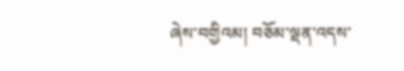ཞེས་བགྱིའམ། བཅོམ་ལྡན་འདས་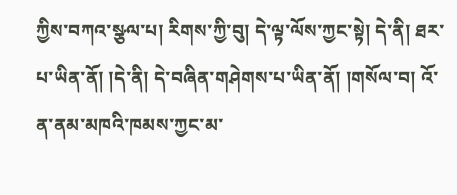ཀྱིས་བཀའ་སྩལ་པ། རིགས་ཀྱི་བུ། དེ་ལྟ་ལོས་ཀྱང་སྟེ། དེ་ནི། ཐར་པ་ཡིན་ནོ། །དེ་ནི། དེ་བཞིན་གཤེགས་པ་ཡིན་ནོ། །གསོལ་བ། འོ་ན་ནམ་མཁའི་ཁམས་ཀྱང་མ་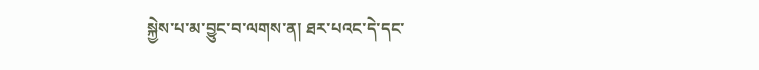སྐྱེས་པ་མ་བྱུང་བ་ལགས་ན། ཐར་པའང་དེ་དང་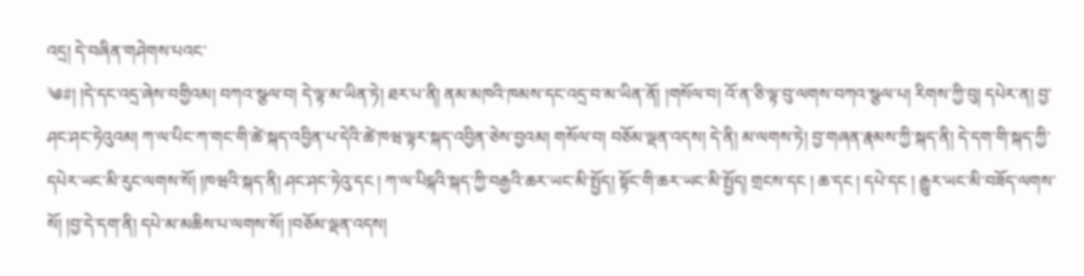འདྲ། དེ་བཞིན་གཤེགས་པའང་
༄#། །དེ་དང་འདྲ་ཞེས་བགྱིའམ། བཀའ་སྩལ་བ། དེ་ལྟ་མ་ཡིན་ཏེ། ཐར་པ་ནི། ནམ་མཁའི་ཁམས་དང་འདྲ་བ་མ་ཡིན་ནོ། །གསོལ་བ། འོ་ན་ཅི་ལྟ་བུ་ལགས་བཀའ་སྩལ་པ། རིགས་ཀྱི་བུ། དཔེར་ན། བྱ་ཤང་ཤང་ཏེའུའམ། ཀ་ལ་པིང་ཀ་གང་གི་ཚེ་སྐད་འབྱིན་པ་དེའི་ཚེ་ཁཝ་ལྟར་སྐད་འབྱིན་ཅེས་བྱའམ། གསོལ་བ། བཅོམ་ལྡན་འདས། དེ་ནི། མ་ལགས་ཏེ། བྱ་གཞན་རྣམས་ཀྱི་སྐད་ནི། དེ་དག་གི་སྐད་ཀྱི་དཔེར་ཡང་མི་རུང་ལགས་སོ། །ཁཝའི་སྐད་ནི། ཤང་ཤང་ཏེའུ་དང ། ཀ་ལ་པིངྐའི་སྐད་ཀྱི་བརྒྱའི་ཆར་ཡང་མི་སྤྱོད། སྟོང་གི་ཆར་ཡང་མི་སྤྱོད། གྲངས་དང ། ཆ་དང ། དཔེ་དང ། རྒྱུར་ཡང་མི་བཟོད་ལགས་སོ། །བྱ་དེ་དག་ནི། དཔེ་མ་མཆིས་པ་ལགས་སོ། །བཅོམ་ལྡན་འདས།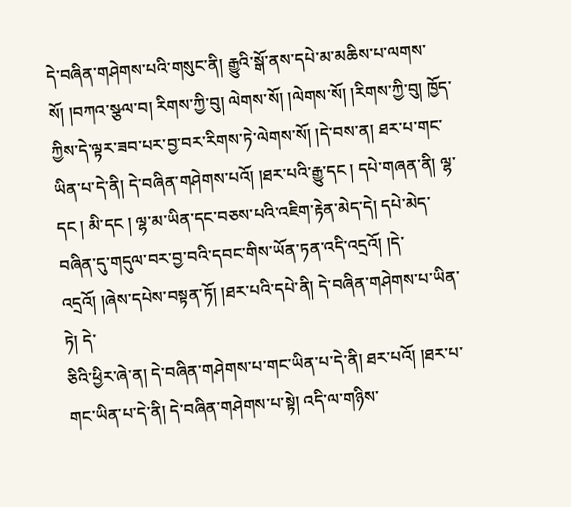དེ་བཞིན་གཤེགས་པའི་གསུང་ནི། རྒྱུའི་སྒོ་ནས་དཔེ་མ་མཆིས་པ་ལགས་སོ། །བཀའ་སྩལ་བ། རིགས་ཀྱི་བུ། ལེགས་སོ། །ལེགས་སོ། །རིགས་ཀྱི་བུ། ཁྱོད་ཀྱིས་དེ་ལྟར་ཟབ་པར་བྱ་བར་རིགས་ཏེ་ལེགས་སོ། །དེ་བས་ན། ཐར་པ་གང་ཡིན་པ་དེ་ནི། དེ་བཞིན་གཤེགས་པའོ། །ཐར་པའི་རྒྱུ་དང ། དཔེ་གཞན་ནི། ལྷ་དང ། མི་དང ། ལྷ་མ་ཡིན་དང་བཅས་པའི་འཇིག་རྟེན་མེད་དེ། དཔེ་མེད་བཞིན་དུ་གདུལ་བར་བྱ་བའི་དབང་གིས་ཡོན་ཏན་འདི་འདྲའོ། །དེ་འདྲའོ། །ཞེས་དཔེས་བསྟན་ཏོ། །ཐར་པའི་དཔེ་ནི། དེ་བཞིན་གཤེགས་པ་ཡིན་ཏེ། དེ་
ཅིའི་ཕྱིར་ཞེ་ན། དེ་བཞིན་གཤེགས་པ་གང་ཡིན་པ་དེ་ནི། ཐར་པའོ། །ཐར་པ་གང་ཡིན་པ་དེ་ནི། དེ་བཞིན་གཤེགས་པ་སྟེ། འདི་ལ་གཉིས་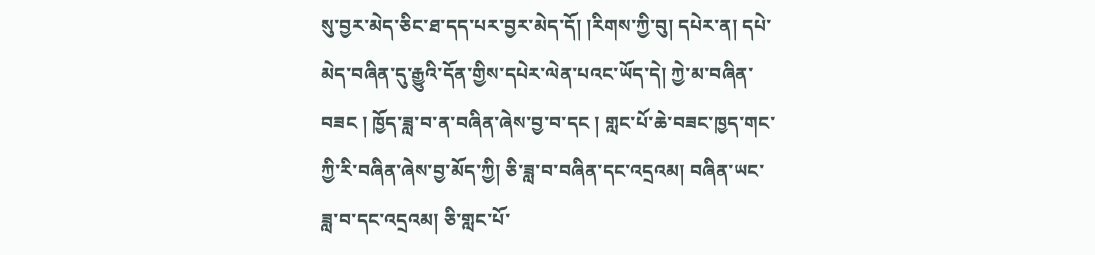སུ་བྱར་མེད་ཅིང་ཐ་དད་པར་བྱར་མེད་དོ། །རིགས་ཀྱི་བུ། དཔེར་ན། དཔེ་མེད་བཞིན་དུ་རྒྱུའི་དོན་གྱིས་དཔེར་ལེན་པའང་ཡོད་དེ། ཀྱེ་མ་བཞིན་བཟང ། ཁྱོད་ཟླ་བ་ན་བཞིན་ཞེས་བྱ་བ་དང ། གླང་པོ་ཆེ་བཟང་ཁྱད་གང་ཀྱི་རི་བཞིན་ཞེས་བྱ་མོད་ཀྱི། ཅི་ཟླ་བ་བཞིན་དང་འདྲའམ། བཞིན་ཡང་ཟླ་བ་དང་འདྲའམ། ཅི་གླང་པོ་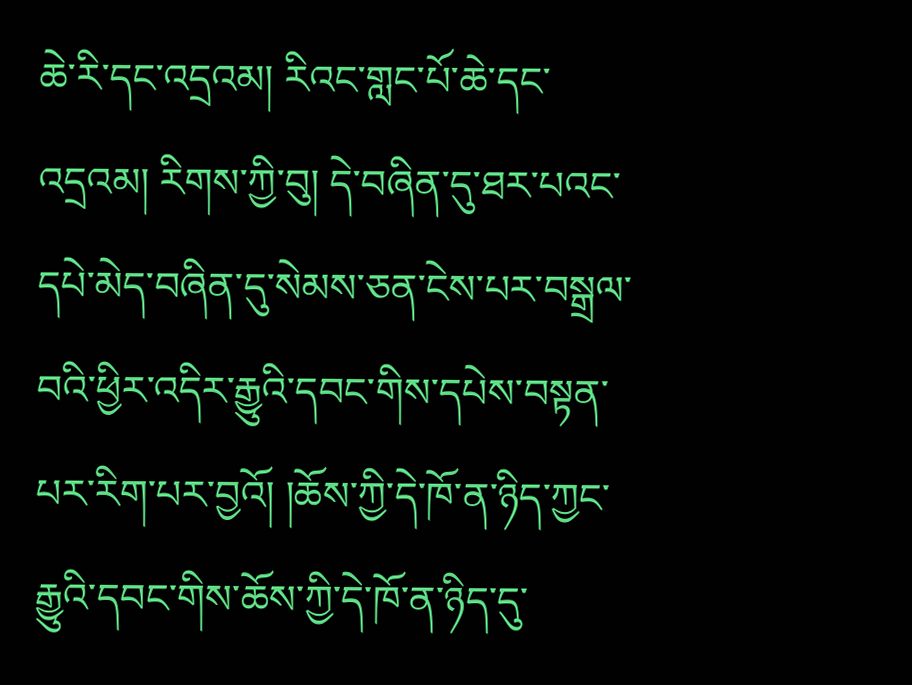ཆེ་རི་དང་འདྲའམ། རིའང་གླང་པོ་ཆེ་དང་འདྲའམ། རིགས་ཀྱི་བུ། དེ་བཞིན་དུ་ཐར་པའང་དཔེ་མེད་བཞིན་དུ་སེམས་ཅན་ངེས་པར་བསྒྲལ་བའི་ཕྱིར་འདིར་རྒྱུའི་དབང་གིས་དཔེས་བསྟན་པར་རིག་པར་བྱའོ། །ཆོས་ཀྱི་དེ་ཁོ་ན་ཉིད་ཀྱང་རྒྱུའི་དབང་གིས་ཆོས་ཀྱི་དེ་ཁོ་ན་ཉིད་དུ་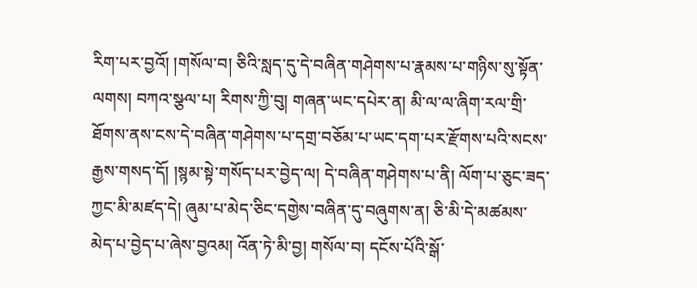རིག་པར་བྱའོ། །གསོལ་བ། ཅིའི་སླད་དུ་དེ་བཞིན་གཤེགས་པ་རྣམས་པ་གཉིས་སུ་སྟོན་ལགས། བཀའ་སྩལ་པ། རིགས་ཀྱི་བུ། གཞན་ཡང་དཔེར་ན། མི་ལ་ལ་ཞིག་རལ་གྲི་ཐོགས་ནས་ངས་དེ་བཞིན་གཤེགས་པ་དགྲ་བཅོམ་པ་ཡང་དག་པར་རྫོགས་པའི་སངས་རྒྱས་གསད་དོ། །སྙམ་སྟེ་གསོད་པར་བྱེད་ལ། དེ་བཞིན་གཤེགས་པ་ནི། ལོག་པ་ཅུང་ཟད་ཀྱང་མི་མཛད་དེ། ཞུམ་པ་མེད་ཅིང་དགྱེས་བཞིན་དུ་བཞུགས་ན། ཅི་མི་དེ་མཚམས་མེད་པ་བྱེད་པ་ཞེས་བྱའམ། འོན་ཏེ་མི་བྱ། གསོལ་བ། དངོས་པོའི་སྒོ་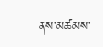ནས་མཚམས་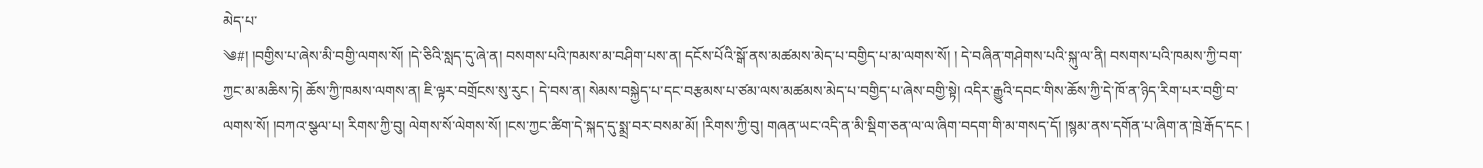མེད་པ་
༄#། །བགྱིས་པ་ཞེས་མི་བགྱི་ལགས་སོ། །དེ་ཅིའི་སླད་དུ་ཞེ་ན། བསགས་པའི་ཁམས་མ་བཤིག་པས་ན། དངོས་པོའི་སྒོ་ནས་མཚམས་མེད་པ་བགྱིད་པ་མ་ལགས་སོ། ། དེ་བཞིན་གཤེགས་པའི་སྐུ་ལ་ནི། བསགས་པའི་ཁམས་ཀྱི་བག་ཀྱང་མ་མཆིས་ཏེ། ཆོས་ཀྱི་ཁམས་ལགས་ན། ཇི་ལྟར་བགྲོངས་སུ་རུང ། དེ་བས་ན། སེམས་བསྐྱེད་པ་དང་བརྩམས་པ་ཙམ་ལས་མཚམས་མེད་པ་བགྱིད་པ་ཞེས་བགྱི་སྟེ། འདིར་རྒྱུའི་དབང་གིས་ཆོས་ཀྱི་དེ་ཁོ་ན་ཉིད་རིག་པར་བགྱི་བ་ལགས་སོ། །བཀའ་སྩལ་པ། རིགས་ཀྱི་བུ། ལེགས་སོ་ལེགས་སོ། །ངས་ཀྱང་ཚིག་དེ་སྐད་དུ་སྨྲ་བར་བསམ་མོ། །རིགས་ཀྱི་བུ། གཞན་ཡང་འདི་ན་མི་སྡིག་ཅན་ལ་ལ་ཞིག་བདག་གི་མ་གསད་དོ། །སྙམ་ནས་དགོན་པ་ཞིག་ན་ཁྲེ་རྒོད་དང །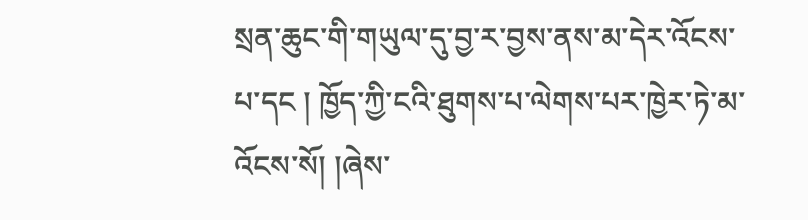སྲན་ཆུང་གི་གཡུལ་དུ་བྱ་ར་བྱས་ནས་མ་དེར་འོངས་པ་དང ། ཁྱོད་ཀྱི་ངའི་ཐུགས་པ་ལེགས་པར་ཁྱེར་ཏེ་མ་འོངས་སོ། །ཞེས་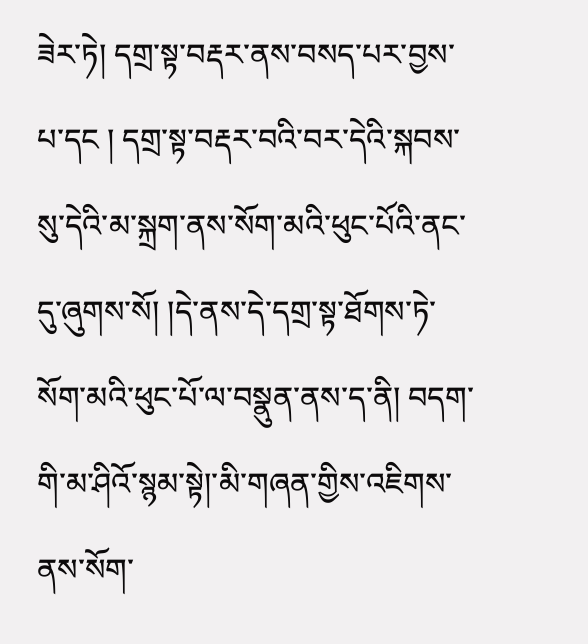ཟེར་ཏེ། དགྲ་སྟ་བརྡར་ནས་བསད་པར་བྱས་པ་དང ། དགྲ་སྟ་བརྡར་བའི་བར་དེའི་སྐབས་སུ་དེའི་མ་སྐྲག་ནས་སོག་མའི་ཕུང་པོའི་ནང་དུ་ཞུགས་སོ། །དེ་ནས་དེ་དགྲ་སྟ་ཐོགས་ཏེ་སོག་མའི་ཕུང་པོ་ལ་བསྣུན་ནས་ད་ནི། བདག་གི་མ་ཤིའོ་སྙམ་སྟེ།་མི་གཞན་གྱིས་འཇིགས་ནས་སོག་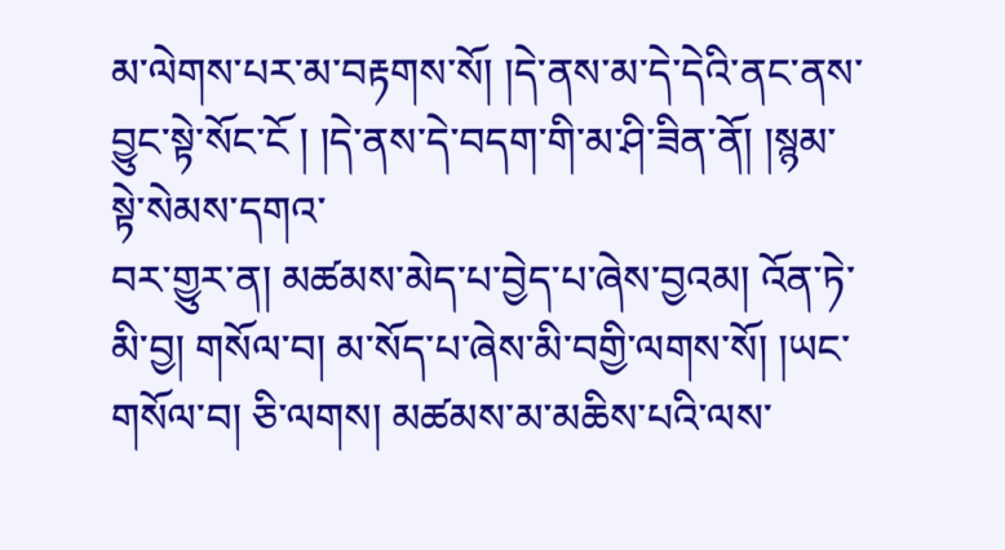མ་ལེགས་པར་མ་བརྟགས་སོ། །དེ་ནས་མ་དེ་དེའི་ནང་ནས་བྱུང་སྟེ་སོང་ངོ ། །དེ་ནས་དེ་བདག་གི་མ་ཤི་ཟིན་ནོ། །སྙམ་སྟེ་སེམས་དགའ་
བར་གྱུར་ན། མཚམས་མེད་པ་བྱེད་པ་ཞེས་བྱའམ། འོན་ཏེ་མི་བྱ། གསོལ་བ། མ་སོད་པ་ཞེས་མི་བགྱི་ལགས་སོ། །ཡང་གསོལ་བ། ཅི་ལགས། མཚམས་མ་མཆིས་པའི་ལས་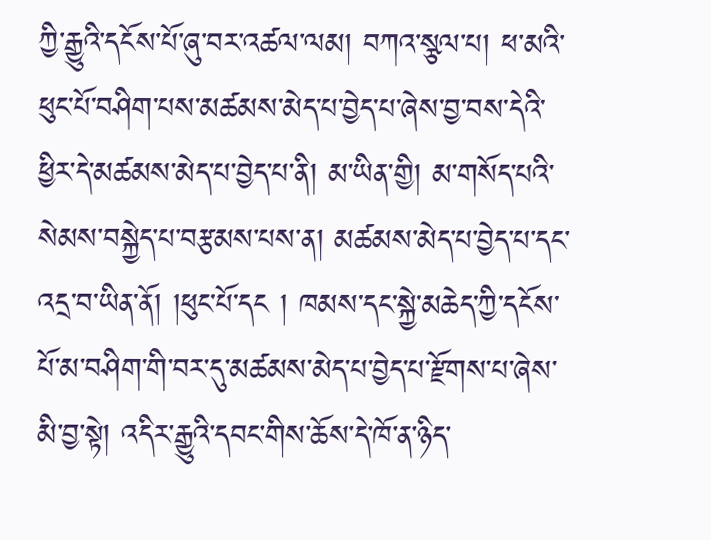ཀྱི་རྒྱུའི་དངོས་པོ་ཞུ་བར་འཚལ་ལམ། བཀའ་སྩལ་པ། ཕ་མའི་ཕུང་པོ་བཤིག་པས་མཚམས་མེད་པ་བྱེད་པ་ཞེས་བྱ་བས་དེའི་ཕྱིར་དེ་མཚམས་མེད་པ་བྱེད་པ་ནི། མ་ཡིན་གྱི། མ་གསོད་པའི་སེམས་བསྐྱེད་པ་བརྩམས་པས་ན། མཚམས་མེད་པ་བྱེད་པ་དང་འདྲ་བ་ཡིན་ནོ། །ཕུང་པོ་དང ། ཁམས་དང་སྐྱེ་མཆེད་ཀྱི་དངོས་པོ་མ་བཤིག་གི་བར་དུ་མཚམས་མེད་པ་བྱེད་པ་རྫོགས་པ་ཞེས་མི་བྱ་སྟེ། འདིར་རྒྱུའི་དབང་གིས་ཆོས་དེ་ཁོ་ན་ཉིད་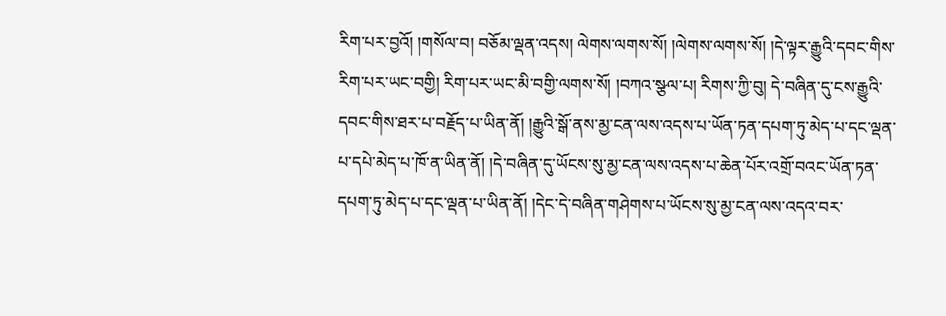རིག་པར་བྱའོ། །གསོལ་བ། བཅོམ་ལྡན་འདས། ལེགས་ལགས་སོ། །ལེགས་ལགས་སོ། །དེ་ལྟར་རྒྱུའི་དབང་གིས་རིག་པར་ཡང་བགྱི། རིག་པར་ཡང་མི་བགྱི་ལགས་སོ། །བཀའ་སྩལ་པ། རིགས་ཀྱི་བུ། དེ་བཞིན་དུ་ངས་རྒྱུའི་དབང་གིས་ཐར་པ་བརྗོད་པ་ཡིན་ནོ། །རྒྱུའི་སྒོ་ནས་མྱ་ངན་ལས་འདས་པ་ཡོན་ཏན་དཔག་ཏུ་མེད་པ་དང་ལྡན་པ་དཔེ་མེད་པ་ཁོ་ན་ཡིན་ནོ། །དེ་བཞིན་དུ་ཡོངས་སུ་མྱ་ངན་ལས་འདས་པ་ཆེན་པོར་འགྲོ་བའང་ཡོན་ཏན་དཔག་ཏུ་མེད་པ་དང་ལྡན་པ་ཡིན་ནོ། །དེང་དེ་བཞིན་གཤེགས་པ་ཡོངས་སུ་མྱ་ངན་ལས་འདའ་བར་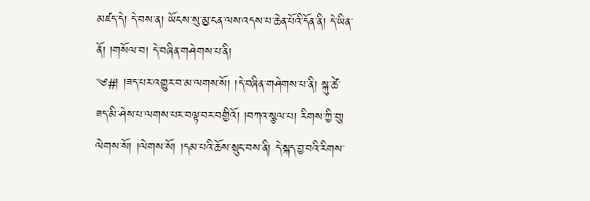མཛད་དེ། དེ་བས་ན། ཡོངས་སུ་མྱ་ངན་ལས་འདས་པ་ཆེན་པོའི་དོན་ནི། དེ་ཡིན་ནོ། །གསོལ་བ། དེ་བཞིན་གཤེགས་པ་ནི།
༄#། །ཟད་པར་འགྱུར་བ་མ་ལགས་སོ། །དེ་བཞིན་གཤེགས་པ་ནི། སྐུ་ཚེ་ཟད་མི་ཤེས་པ་ལགས་པར་བལྟ་བར་བགྱིའོ། །བཀའ་སྩལ་པ། རིགས་ཀྱི་བུ། ལེགས་སོ། །ལེགས་སོ། །དམ་པའི་ཆོས་སྲུང་བས་ནི། དེ་སྐད་བྱ་བའི་རིགས་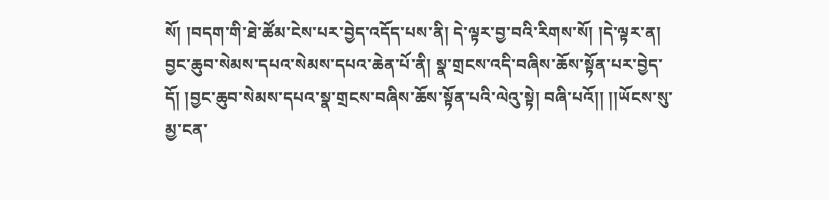སོ། །བདག་གི་ཐེ་ཚོམ་ངེས་པར་བྱེད་འདོད་པས་ནི། དེ་ལྟར་བྱ་བའི་རིགས་སོ། །དེ་ལྟར་ན། བྱང་ཆུབ་སེམས་དཔའ་སེམས་དཔའ་ཆེན་པོ་ནི། སྣ་གྲངས་འདི་བཞིས་ཆོས་སྟོན་པར་བྱེད་དོ། །བྱང་ཆུབ་སེམས་དཔའ་སྣ་གྲངས་བཞིས་ཆོས་སྟོན་པའི་ལེའུ་སྟེ། བཞི་པའོ།། །།ཡོངས་སུ་མྱ་ངན་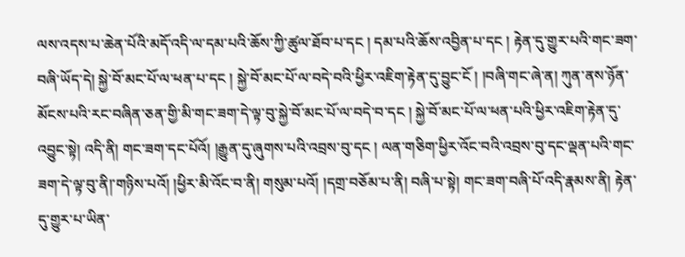ལས་འདས་པ་ཆེན་པོའི་མདོ་འདི་ལ་དམ་པའི་ཆོས་ཀྱི་ཚུལ་ཐོབ་པ་དང ། དམ་པའི་ཆོས་འབྱིན་པ་དང ། རྟེན་དུ་གྱུར་པའི་གང་ཟག་བཞི་ཡོད་དེ། སྐྱེ་བོ་མང་པོ་ལ་ཕན་པ་དང ། སྐྱེ་བོ་མང་པོ་ལ་བདེ་བའི་ཕྱིར་འཇིག་རྟེན་དུ་བྱུང་ངོ ། །བཞི་གང་ཞེ་ན། ཀུན་ནས་ཉོན་མོངས་པའི་རང་བཞིན་ཅན་གྱི་མི་གང་ཟག་དེ་ལྟ་བུ་སྐྱེ་བོ་མང་པོ་ལ་བདེ་བ་དང ། སྐྱེ་བོ་མང་པོ་ལ་ཕན་པའི་ཕྱིར་འཇིག་རྟེན་དུ་འབྱུང་སྟེ། འདི་ནི། གང་ཟག་དང་པོའོ། །རྒྱུན་དུ་ཞུགས་པའི་འབྲས་བུ་དང ། ལན་གཅིག་ཕྱིར་འོང་བའི་འབྲས་བུ་དང་ལྡན་པའི་གང་ཟག་དེ་ལྟ་བུ་ནི།་གཉིས་པའོ། །ཕྱིར་མི་འོང་བ་ནི། གསུམ་པའོ། །དགྲ་བཅོམ་པ་ནི། བཞི་པ་སྟེ། གང་ཟག་བཞི་པོ་འདི་རྣམས་ནི། རྟེན་དུ་གྱུར་པ་ཡིན་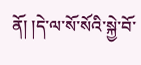ནོ། །དེ་ལ་སོ་སོའི་སྐྱེ་བོ་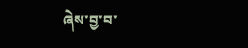ཞེས་བྱ་བ་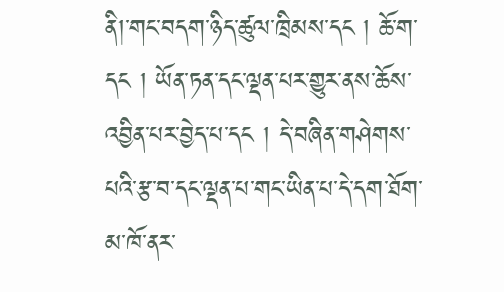ནི།་གང་བདག་ཉིད་ཚུལ་ཁྲིམས་དང ། ཆོ་ག་དང ། ཡོན་ཏན་དང་ལྡན་པར་གྱུར་ནས་ཆོས་འབྱིན་པར་བྱེད་པ་དང ། དེ་བཞིན་གཤེགས་པའི་རྩ་བ་དང་ལྡན་པ་གང་ཡིན་པ་དེ་དག་ཐོག་མ་ཁོ་ནར་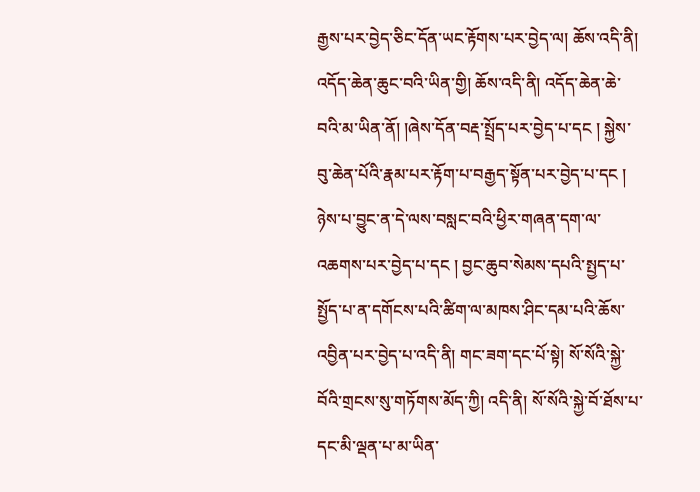རྒྱས་པར་བྱེད་ཅིང་དོན་ཡང་རྟོགས་པར་བྱེད་ལ། ཆོས་འདི་ནི། འདོད་ཆེན་ཆུང་བའི་ཡིན་གྱི། ཆོས་འདི་ནི། འདོད་ཆེན་ཆེ་བའི་མ་ཡིན་ནོ། །ཞེས་དོན་བརྡ་སྤྲོད་པར་བྱེད་པ་དང ། སྐྱེས་བུ་ཆེན་པོའི་རྣམ་པར་རྟོག་པ་བརྒྱད་སྟོན་པར་བྱེད་པ་དང ། ཉེས་པ་བྱུང་ན་དེ་ལས་བསླང་བའི་ཕྱིར་གཞན་དག་ལ་འཆགས་པར་བྱེད་པ་དང ། བྱང་ཆུབ་སེམས་དཔའི་སྤྱད་པ་སྤྱོད་པ་ན་དགོངས་པའི་ཚིག་ལ་མཁས་ཤིང་དམ་པའི་ཆོས་འབྱིན་པར་བྱེད་པ་འདི་ནི། གང་ཟག་དང་པོ་སྟེ། སོ་སོའི་སྐྱེ་བོའི་གྲངས་སུ་གཏོགས་མོད་ཀྱི། འདི་ནི། སོ་སོའི་སྐྱེ་བོ་ཐོས་པ་དང་མི་ལྡན་པ་མ་ཡིན་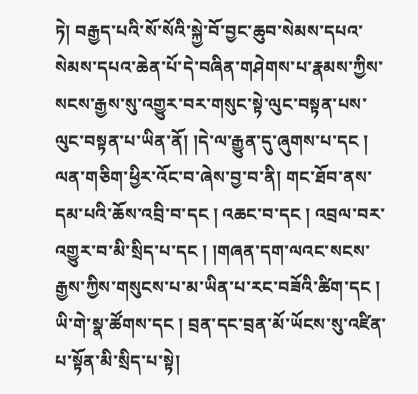ཏེ། བརྒྱད་པའི་སོ་སོའི་སྐྱེ་བོ་བྱང་ཆུབ་སེམས་དཔའ་སེམས་དཔའ་ཆེན་པོ་དེ་བཞིན་གཤེགས་པ་རྣམས་ཀྱིས་སངས་རྒྱས་སུ་འགྱུར་བར་གསུང་སྟེ་ལུང་བསྟན་པས་ལུང་བསྟན་པ་ཡིན་ནོ། །དེ་ལ་རྒྱུན་དུ་ཞུགས་པ་དང ། ལན་གཅིག་ཕྱིར་འོང་བ་ཞེས་བྱ་བ་ནི། གང་ཐོབ་ནས་དམ་པའི་ཆོས་འབྲི་བ་དང ། འཆང་བ་དང ། འབྲལ་བར་འགྱུར་བ་མི་སྲིད་པ་དང ། །གཞན་དག་ལའང་སངས་རྒྱས་ཀྱིས་གསུངས་པ་མ་ཡིན་པ་རང་བཟོའི་ཚིག་དང ། ཡི་གེ་སྣ་ཚོགས་དང ། བྲན་དང་བྲན་མོ་ཡོངས་སུ་འཛིན་པ་སྟོན་མི་སྲིད་པ་སྟེ།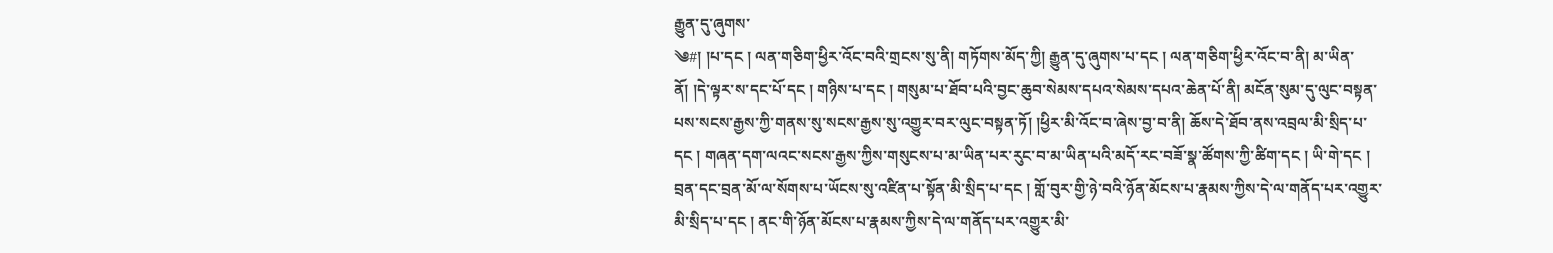རྒྱུན་དུ་ཞུགས་
༄#། །པ་དང ། ལན་གཅིག་ཕྱིར་འོང་བའི་གྲངས་སུ་ནི། གཏོགས་མོད་ཀྱི། རྒྱུན་དུ་ཞུགས་པ་དང ། ལན་གཅིག་ཕྱིར་འོང་བ་ནི། མ་ཡིན་ནོ། །དེ་ལྟར་ས་དང་པོ་དང ། གཉིས་པ་དང ། གསུམ་པ་ཐོབ་པའི་བྱང་ཆུབ་སེམས་དཔའ་སེམས་དཔའ་ཆེན་པོ་ནི། མངོན་སུམ་དུ་ལུང་བསྟན་པས་སངས་རྒྱས་ཀྱི་གནས་སུ་སངས་རྒྱས་སུ་འགྱུར་བར་ལུང་བསྟན་ཏོ། །ཕྱིར་མི་འོང་བ་ཞེས་བྱ་བ་ནི། ཆོས་དེ་ཐོབ་ནས་འབྲལ་མི་སྲིད་པ་དང ། གཞན་དག་ལའང་སངས་རྒྱས་ཀྱིས་གསུངས་པ་མ་ཡིན་པར་རུང་བ་མ་ཡིན་པའི་མདོ་རང་བཟོ་སྣ་ཚོགས་ཀྱི་ཚིག་དང ། ཡི་གེ་དང ། བྲན་དང་བྲན་མོ་ལ་སོགས་པ་ཡོངས་སུ་འཛིན་པ་སྟོན་མི་སྲིད་པ་དང ། གློ་བུར་གྱི་ཉེ་བའི་ཉོན་མོངས་པ་རྣམས་ཀྱིས་དེ་ལ་གནོད་པར་འགྱུར་མི་སྲིད་པ་དང ། ནང་གི་ཉོན་མོངས་པ་རྣམས་ཀྱིས་དེ་ལ་གནོད་པར་འགྱུར་མི་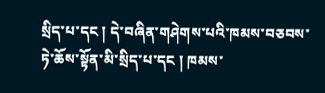སྲིད་པ་དང ། དེ་བཞིན་གཤེགས་པའི་ཁམས་བཅབས་ཏེ་ཆོས་སྟོན་མི་སྲིད་པ་དང ། ཁམས་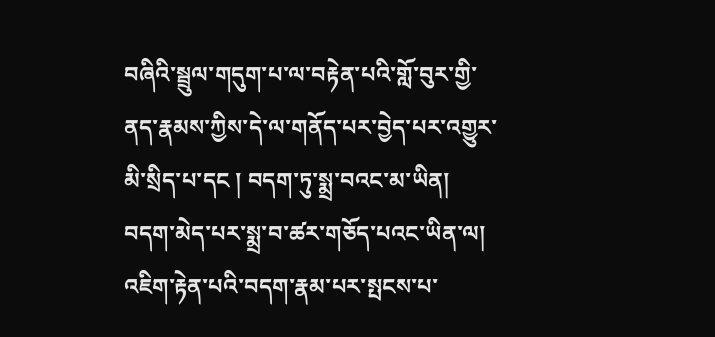བཞིའི་སྦྲུལ་གདུག་པ་ལ་བརྟེན་པའི་གློ་བུར་གྱི་ནད་རྣམས་ཀྱིས་དེ་ལ་གནོད་པར་བྱེད་པར་འགྱུར་མི་སྲིད་པ་དང ། བདག་ཏུ་སྨྲ་བའང་མ་ཡིན། བདག་མེད་པར་སྨྲ་བ་ཚར་གཅོད་པའང་ཡིན་ལ། འཇིག་རྟེན་པའི་བདག་རྣམ་པར་སྤངས་པ་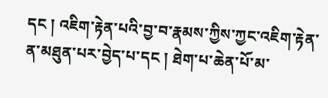དང ། འཇིག་རྟེན་པའི་བྱ་བ་རྣམས་ཀྱིས་ཀྱང་འཇིག་རྟེན་ན་མཐུན་པར་བྱེད་པ་དང ། ཐེག་པ་ཆེན་པོ་མ་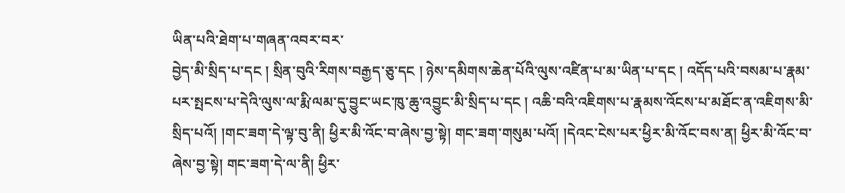ཡིན་པའི་ཐེག་པ་གཞན་འབར་བར་
བྱེད་མི་སྲིད་པ་དང ། སྲིན་བུའི་རིགས་བརྒྱད་ཅུ་དང ། ཉེས་དམིགས་ཆེན་པོའི་ལུས་འཛིན་པ་མ་ཡིན་པ་དང ། འདོད་པའི་བསམ་པ་རྣམ་པར་སྤངས་པ་དེའི་ལུས་ལ་རྨི་ལམ་དུ་བྱུང་ཡང་ཁུ་ཆུ་འབྱུང་མི་སྲིད་པ་དང ། འཆི་བའི་འཇིགས་པ་རྣམས་འོངས་པ་མཐོང་ན་འཇིགས་མི་སྲིད་པའོ། །གང་ཟག་དེ་ལྟ་བུ་ནི། ཕྱིར་མི་འོང་བ་ཞེས་བྱ་སྟེ། གང་ཟག་གསུམ་པའོ། །དེའང་ངེས་པར་ཕྱིར་མི་འོང་བས་ན། ཕྱིར་མི་འོང་བ་ཞེས་བྱ་སྟེ། གང་ཟག་དེ་ལ་ནི། ཕྱིར་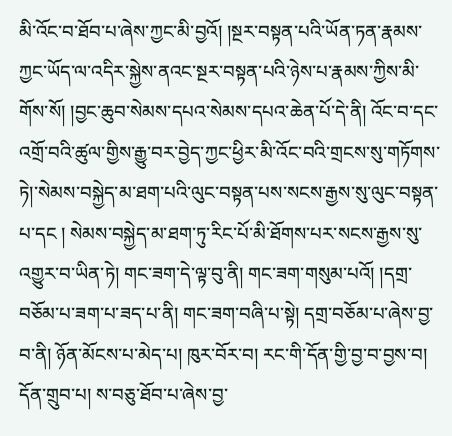མི་འོང་བ་ཐོབ་པ་ཞེས་ཀྱང་མི་བྱའོ། །སྔར་བསྟན་པའི་ཡོན་ཏན་རྣམས་ཀྱང་ཡོད་ལ་འདིར་སྐྱེས་ནའང་སྔར་བསྟན་པའི་ཉེས་པ་རྣམས་ཀྱིས་མི་གོས་སོ། །བྱང་ཆུབ་སེམས་དཔའ་སེམས་དཔའ་ཆེན་པོ་དེ་ནི། འོང་བ་དང་འགྲོ་བའི་ཚུལ་གྱིས་རྒྱུ་བར་བྱེད་ཀྱང་ཕྱིར་མི་འོང་བའི་གྲངས་སུ་གཏོགས་ཏེ།་སེམས་བསྐྱེད་མ་ཐག་པའི་ལུང་བསྟན་པས་སངས་རྒྱས་སུ་ལུང་བསྟན་པ་དང ། སེམས་བསྐྱེད་མ་ཐག་ཏུ་རིང་པོ་མི་ཐོགས་པར་སངས་རྒྱས་སུ་འགྱུར་བ་ཡིན་ཏེ། གང་ཟག་དེ་ལྟ་བུ་ནི། གང་ཟག་གསུམ་པའོ། །དགྲ་བཅོམ་པ་ཟག་པ་ཟད་པ་ནི། གང་ཟག་བཞི་པ་སྟེ། དགྲ་བཅོམ་པ་ཞེས་བྱ་བ་ནི། ཉོན་མོངས་པ་མེད་པ། ཁུར་བོར་བ། རང་གི་དོན་གྱི་བྱ་བ་བྱས་བ། དོན་གྲུབ་པ། ས་བཅུ་ཐོབ་པ་ཞེས་བྱ་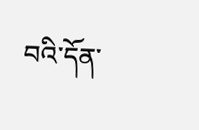བའི་དོན་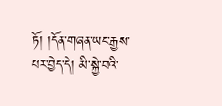ཏོ། །དོན་གཞན་ཡང་རྒྱས་པར་བྱེད་དེ། མི་སྐྱེ་བའི་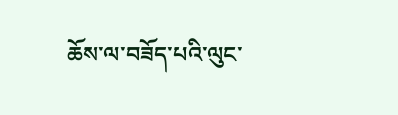ཆོས་ལ་བཟོད་པའི་ལུང་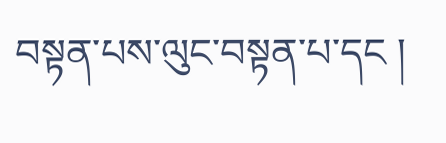བསྟན་པས་ལུང་བསྟན་པ་དང །